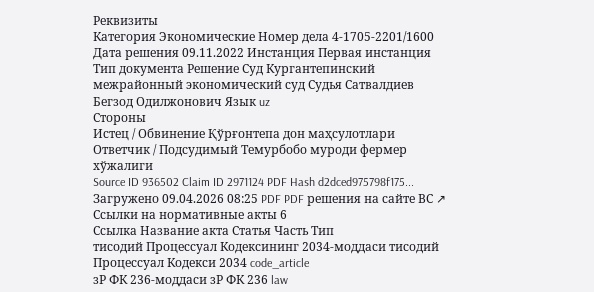Реквизиты
Категория Экономические Номер дела 4-1705-2201/1600 Дата решения 09.11.2022 Инстанция Первая инстанция Тип документа Решение Суд Кургантепинский межрайонный экономический суд Судья Сатвалдиев Бегзод Одилжонович Язык uz
Стороны
Истец / Обвинение Қўрғонтепа дон маҳсулотлари Ответчик / Подсудимый Темурбобо муроди фермер хўжалиги
Source ID 936502 Claim ID 2971124 PDF Hash d2dced975798f175... Загружено 09.04.2026 08:25 PDF PDF решения на сайте ВС ↗
Ссылки на нормативные акты 6
Ссылка Название акта Статья Часть Тип
тисодий Процессуал Кодексининг 2034-моддаси тисодий Процессуал Кодекси 2034 code_article
зР ФК 236-моддаси зР ФК 236 law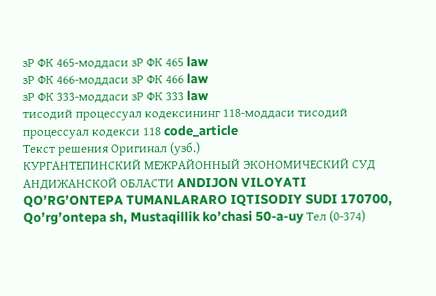зР ФК 465-моддаси зР ФК 465 law
зР ФК 466-моддаси зР ФК 466 law
зР ФК 333-моддаси зР ФК 333 law
тисодий процессуал кодексининг 118-моддаси тисодий процессуал кодекси 118 code_article
Текст решения Оригинал (узб.)
КУРГАНТЕПИНСКИЙ МЕЖРАЙОННЫЙ ЭКОНОМИЧЕСКИЙ СУД АНДИЖАНСКОЙ ОБЛАСТИ ANDIJON VILOYATI QO’RG’ONTEPA TUMANLARARO IQTISODIY SUDI 170700, Qo’rg’ontepa sh, Mustaqillik ko’chasi 50-a-uy Тел (0-374)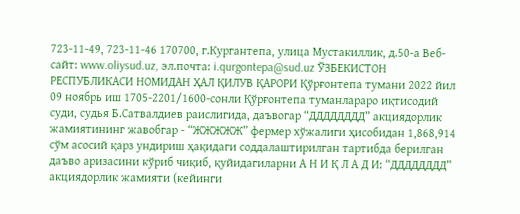723-11-49, 723-11-46 170700, г.Кургантепа, улица Мустакиллик, д.50-а Веб-сайт: www.oliysud.uz, эл.почта: i.qurgontepa@sud.uz ЎЗБЕКИСТОН РЕСПУБЛИКАСИ НОМИДАН ҲАЛ ҚИЛУВ ҚАРОРИ Қўрғонтепа тумани 2022 йил 09 ноябрь иш 1705-2201/1600-сонли Қўрғонтепа туманлараро иқтисодий суди, судья Б.Сатвалдиев раислигида, даъвогар “ДДДДДДДД” акциядорлик жамиятининг жавобгар - “ЖЖЖЖЖ” фермер хўжалиги ҳисобидан 1,868,914 сўм асосий қарз ундириш ҳақидаги соддалаштирилган тартибда берилган даъво аризасини кўриб чиқиб, қуйидагиларни А Н И Қ Л А Д И: “ДДДДДДДД” акциядорлик жамияти (кейинги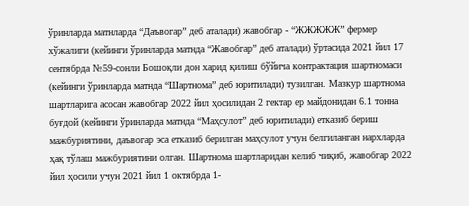ўринларда матнларда “Даъвогар” деб аталади) жавобгар - “ЖЖЖЖЖ” фермер хўжалиги (кейинги ўринларда матнда “Жавобгар” деб аталади) ўртасида 2021 йил 17 сентябрда №59-сонли Бошоқли дон харид қилиш бўйича контрактация шартномаси (кейинги ўринларда матнда “Шартнома” деб юритилади) тузилган. Мазкур шартнома шартларига асосан жавобгар 2022 йил ҳосилидан 2 гектар ер майдонидан 6.1 тонна буғдой (кейинги ўринларда матнда “Маҳсулот” деб юритилади) етказиб бериш мажбуриятини, даъвогар эса етказиб берилган маҳсулот учун белгиланган нархларда ҳақ тўлаш мажбуриятини олган. Шартнома шартларидан келиб чиқиб, жавобгар 2022 йил ҳосили учун 2021 йил 1 октябрда 1-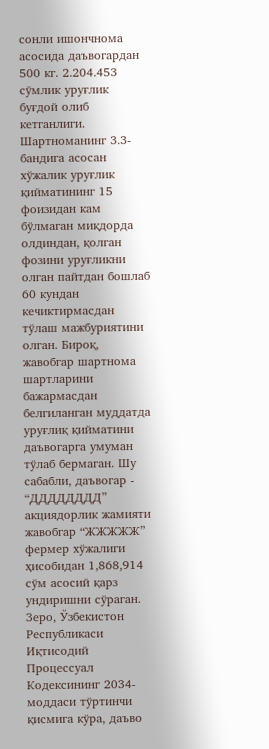сонли ишончнома асосида даъвогардан 500 кг. 2.204.453 сўмлик уруғлик буғдой олиб кетганлиги. Шартноманинг 3.3-бандига асосан хўжалик уруғлик қийматининг 15 фоизидан кам бўлмаган миқдорда олдиндан, қолган фозини уруғликни олган пайтдан бошлаб 60 кундан кечиктирмасдан тўлаш мажбуриятини олган. Бироқ, жавобгар шартнома шартларини бажармасдан белгиланган муддатда уруғлиқ қийматини даъвогарга умуман тўлаб бермаган. Шу сабабли, даъвогар - “ДДДДДДДД” акциядорлик жамияти жавобгар “ЖЖЖЖЖ” фермер хўжалиги ҳисобидан 1,868,914 сўм асосий қарз ундиришни сўраган. Зеро, Ўзбекистон Республикаси Иқтисодий Процессуал Кодексининг 2034-моддаси тўртинчи қисмига кўра, даъво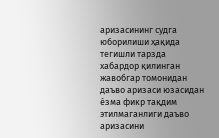аризасининг судга юборилиши ҳақида тегишли тарзда хабардор қилинган жавобгар томонидан даъво аризаси юзасидан ѐзма фикр тақдим этилмаганлиги даъво аризасини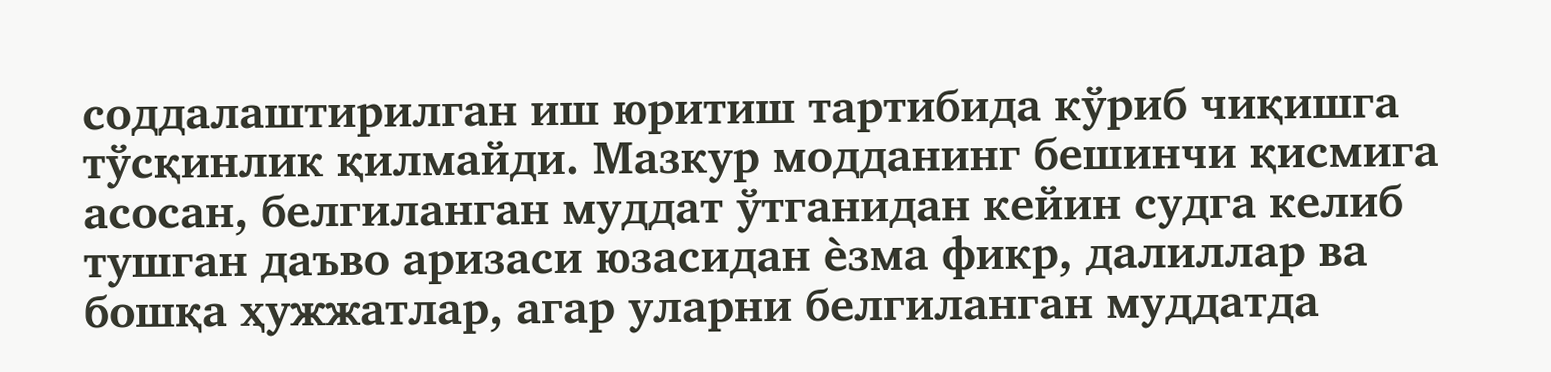соддалаштирилган иш юритиш тартибида кўриб чиқишга тўсқинлик қилмайди. Мазкур модданинг бешинчи қисмига асосан, белгиланган муддат ўтганидан кейин судга келиб тушган даъво аризаси юзасидан ѐзма фикр, далиллар ва бошқа ҳужжатлар, агар уларни белгиланган муддатда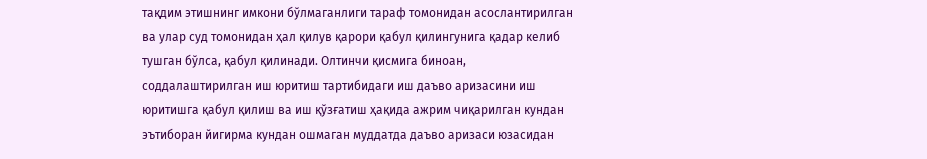тақдим этишнинг имкони бўлмаганлиги тараф томонидан асослантирилган ва улар суд томонидан ҳал қилув қарори қабул қилингунига қадар келиб тушган бўлса, қабул қилинади. Олтинчи қисмига биноан, соддалаштирилган иш юритиш тартибидаги иш даъво аризасини иш юритишга қабул қилиш ва иш қўзғатиш ҳақида ажрим чиқарилган кундан эътиборан йигирма кундан ошмаган муддатда даъво аризаси юзасидан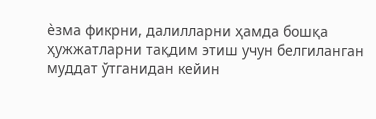ѐзма фикрни, далилларни ҳамда бошқа ҳужжатларни тақдим этиш учун белгиланган муддат ўтганидан кейин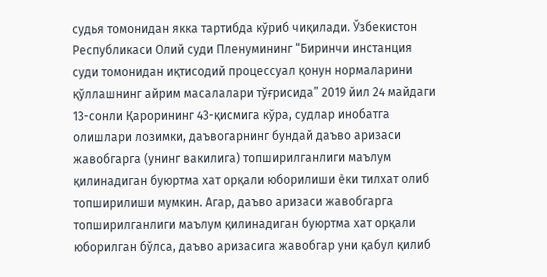судья томонидан якка тартибда кўриб чиқилади. Ўзбекистон Республикаси Олий суди Пленумининг “Биринчи инстанция суди томонидан иқтисодий процессуал қонун нормаларини қўллашнинг айрим масалалари тўғрисида” 2019 йил 24 майдаги 13-сонли Қарорининг 43-қисмига кўра, судлар инобатга олишлари лозимки, даъвогарнинг бундай даъво аризаси жавобгарга (унинг вакилига) топширилганлиги маълум қилинадиган буюртма хат орқали юборилиши ѐки тилхат олиб топширилиши мумкин. Агар, даъво аризаси жавобгарга топширилганлиги маълум қилинадиган буюртма хат орқали юборилган бўлса, даъво аризасига жавобгар уни қабул қилиб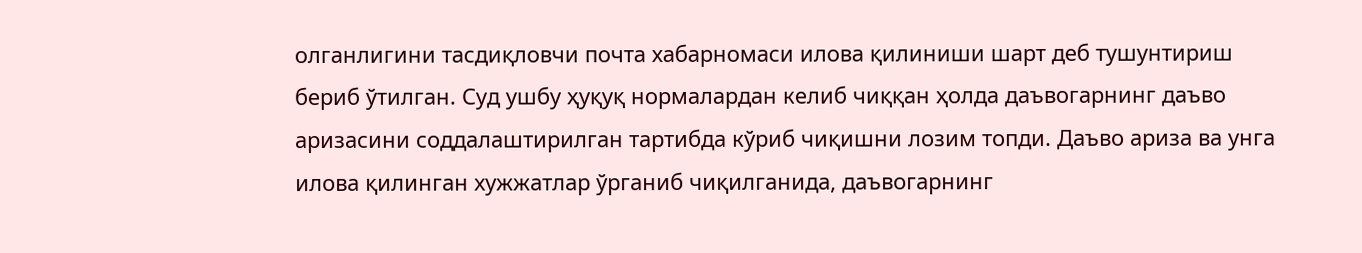олганлигини тасдиқловчи почта хабарномаси илова қилиниши шарт деб тушунтириш бериб ўтилган. Суд ушбу ҳуқуқ нормалардан келиб чиққан ҳолда даъвогарнинг даъво аризасини соддалаштирилган тартибда кўриб чиқишни лозим топди. Даъво ариза ва унга илова қилинган хужжатлар ўрганиб чиқилганида, даъвогарнинг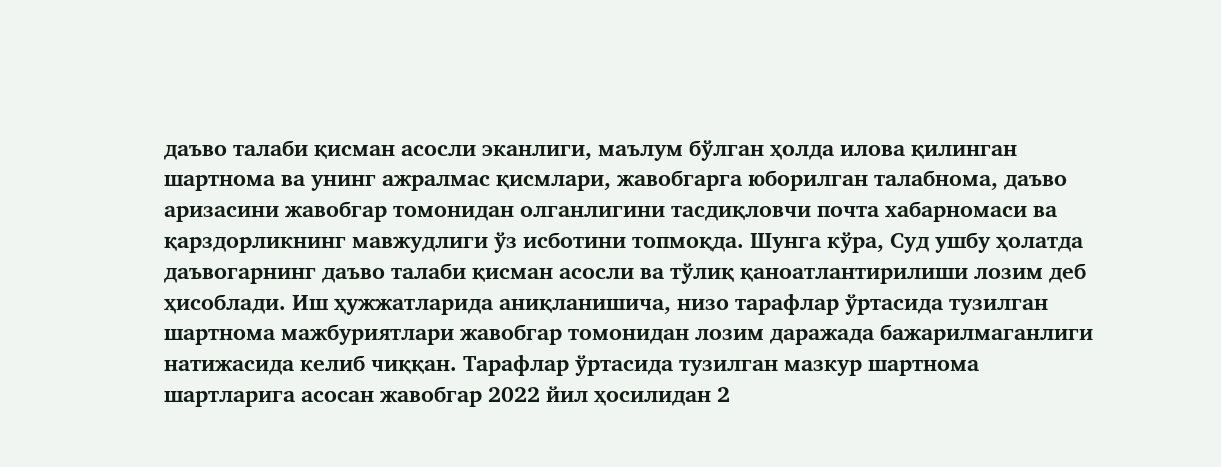даъво талаби қисман асосли эканлиги, маълум бўлган ҳолда илова қилинган шартнома ва унинг ажралмас қисмлари, жавобгарга юборилган талабнома, даъво аризасини жавобгар томонидан олганлигини тасдиқловчи почта хабарномаси ва қарздорликнинг мавжудлиги ўз исботини топмоқда. Шунга кўра, Суд ушбу ҳолатда даъвогарнинг даъво талаби қисман асосли ва тўлиқ қаноатлантирилиши лозим деб ҳисоблади. Иш ҳужжатларида аниқланишича, низо тарафлар ўртасида тузилган шартнома мажбуриятлари жавобгар томонидан лозим даражада бажарилмаганлиги натижасида келиб чиққан. Тарафлар ўртасида тузилган мазкур шартнома шартларига асосан жавобгар 2022 йил ҳосилидан 2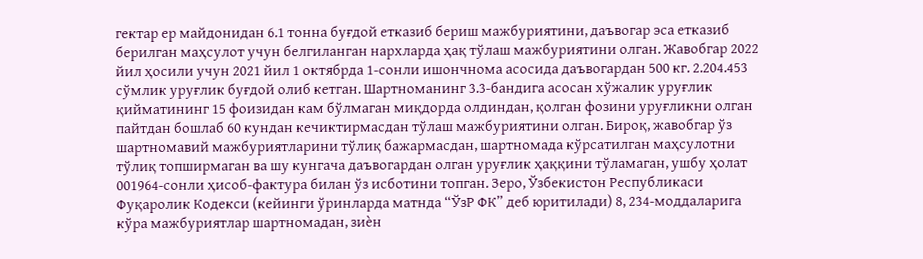гектар ер майдонидан 6.1 тонна буғдой етказиб бериш мажбуриятини, даъвогар эса етказиб берилган маҳсулот учун белгиланган нархларда ҳақ тўлаш мажбуриятини олган. Жавобгар 2022 йил ҳосили учун 2021 йил 1 октябрда 1-сонли ишончнома асосида даъвогардан 500 кг. 2.204.453 сўмлик уруғлик буғдой олиб кетган. Шартноманинг 3.3-бандига асосан хўжалик уруғлик қийматининг 15 фоизидан кам бўлмаган миқдорда олдиндан, қолган фозини уруғликни олган пайтдан бошлаб 60 кундан кечиктирмасдан тўлаш мажбуриятини олган. Бироқ, жавобгар ўз шартномавий мажбуриятларини тўлиқ бажармасдан, шартномада кўрсатилган маҳсулотни тўлиқ топширмаган ва шу кунгача даъвогардан олган уруғлик ҳаққини тўламаган, ушбу ҳолат 001964-сонли ҳисоб-фактура билан ўз исботини топган. Зеро, Ўзбекистон Республикаси Фуқаролик Кодекси (кейинги ўринларда матнда “ЎзР ФК” деб юритилади) 8, 234-моддаларига кўра мажбуриятлар шартномадан, зиѐн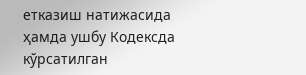етказиш натижасида ҳамда ушбу Кодексда кўрсатилган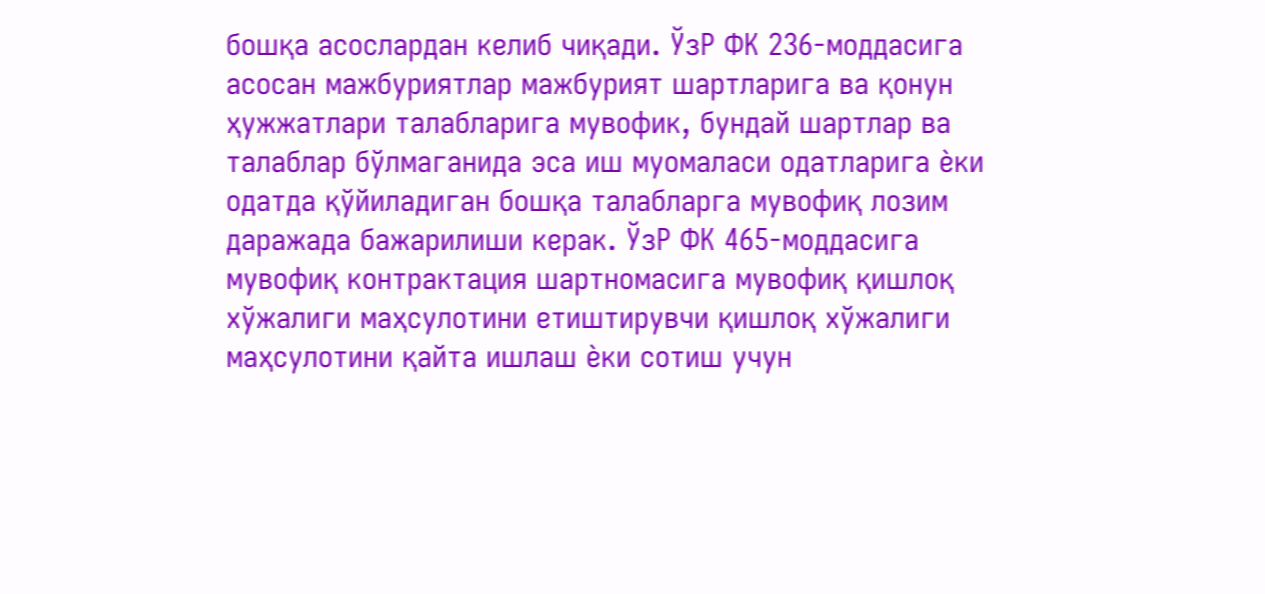бошқа асослардан келиб чиқади. ЎзР ФК 236-моддасига асосан мажбуриятлар мажбурият шартларига ва қонун ҳужжатлари талабларига мувофик, бундай шартлар ва талаблар бўлмаганида эса иш муомаласи одатларига ѐки одатда қўйиладиган бошқа талабларга мувофиқ лозим даражада бажарилиши керак. ЎзР ФК 465-моддасига мувофиқ контрактация шартномасига мувофиқ қишлоқ хўжалиги маҳсулотини етиштирувчи қишлоқ хўжалиги маҳсулотини қайта ишлаш ѐки сотиш учун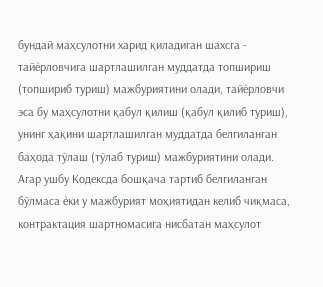бундай маҳсулотни харид қиладиган шахсга - тайѐрловчига шартлашилган муддатда топшириш (топшириб туриш) мажбуриятини олади, тайѐрловчи эса бу маҳсулотни қабул қилиш (қабул қилиб туриш), унинг ҳақини шартлашилган муддатда белгиланган баҳода тўлаш (тўлаб туриш) мажбуриятини олади. Агар ушбу Кодексда бошқача тартиб белгиланган бўлмаса ѐки у мажбурият моҳиятидан келиб чиқмаса, контрактация шартномасига нисбатан маҳсулот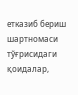етказиб бериш шартномаси тўғрисидаги қоидалар,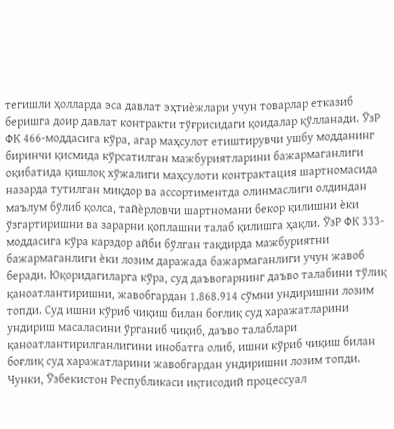тегишли ҳолларда эса давлат эҳтиѐжлари учун товарлар етказиб беришга доир давлат контракти тўғрисидаги қоидалар қўлланади. ЎзР ФК 466-моддасига кўра, агар маҳсулот етиштирувчи ушбу модданинг биринчи қисмида кўрсатилган мажбуриятларини бажармаганлиги оқибатида қишлоқ хўжалиги маҳсулоти контрактация шартномасида назарда тутилган миқдор ва ассортиментда олинмаслиги олдиндан маълум бўлиб қолса, тайѐрловчи шартномани бекор қилишни ѐки ўзгартиришни ва зарарни қоплашни талаб қилишга ҳақли. ЎзР ФК 333-моддасига кўра карздор айби бўлган тақдирда мажбуриятни бажармаганлиги ѐки лозим даражада бажармаганлиги учун жавоб беради. Юқоридагиларга кўра, суд даъвогарнинг даъво талабини тўлиқ қаноатлантиришни, жавобгардан 1.868.914 сўмни ундиришни лозим топди. Суд ишни кўриб чиқиш билан боғлиқ суд харажатларини ундириш масаласини ўрганиб чиқиб, даъво талаблари қаноатлантирилганлигини инобатга олиб, ишни кўриб чиқиш билан боғлиқ суд харажатларини жавобгардан ундиришни лозим топди. Чунки, Ўзбекистон Республикаси иқтисодий процессуал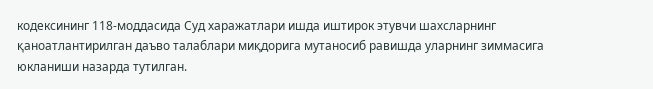кодексининг 118-моддасида Суд харажатлари ишда иштирок этувчи шахсларнинг қаноатлантирилган даъво талаблари миқдорига мутаносиб равишда уларнинг зиммасига юкланиши назарда тутилган.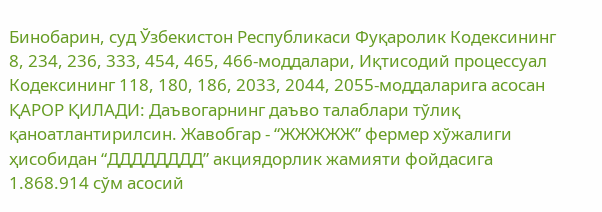Бинобарин, суд Ўзбекистон Республикаси Фуқаролик Кодексининг 8, 234, 236, 333, 454, 465, 466-моддалари, Иқтисодий процессуал Кодексининг 118, 180, 186, 2033, 2044, 2055-моддаларига асосан ҚАРОР ҚИЛАДИ: Даъвогарнинг даъво талаблари тўлиқ қаноатлантирилсин. Жавобгар - “ЖЖЖЖЖ” фермер хўжалиги ҳисобидан “ДДДДДДДД” акциядорлик жамияти фойдасига 1.868.914 сўм асосий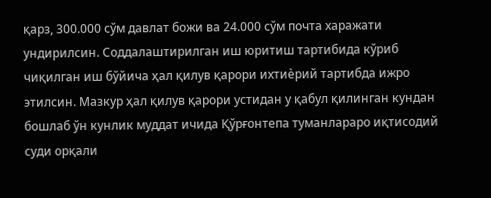қарз, 300.000 сўм давлат божи ва 24.000 сўм почта харажати ундирилсин. Соддалаштирилган иш юритиш тартибида кўриб чиқилган иш бўйича ҳал қилув қарори ихтиѐрий тартибда ижро этилсин. Мазкур ҳал қилув қарори устидан у қабул қилинган кундан бошлаб ўн кунлик муддат ичида Қўрғонтепа туманлараро иқтисодий суди орқали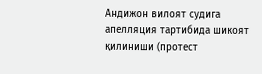Андижон вилоят судига апелляция тартибида шикоят қилиниши (протест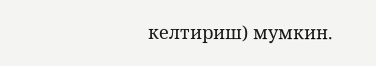келтириш) мумкин.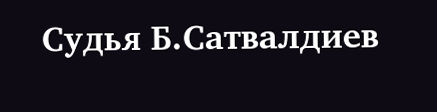Судья Б.Сатвалдиев